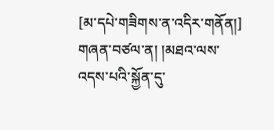[མ་དཔེ་གཟིགས་ན་འདིར་གནོན།]
གཞན་བཙལ་ན། །མཐའ་ལས་འདས་པའི་སྐྱོན་དུ་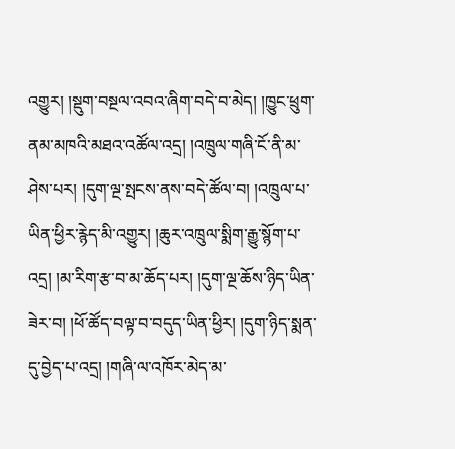འགྱུར། །སྡུག་བསྔལ་འབའ་ཞིག་བདེ་བ་མེད། །ཁྱུང་ཕྲུག་ནམ་མཁའི་མཐའ་འཚོལ་འདྲ། །འཁྲུལ་གཞི་ངོ་ནི་མ་ཤེས་པར། །དུག་ལྔ་སྤངས་ནས་བདེ་ཚོལ་བ། །འཁྲུལ་པ་ཡིན་ཕྱིར་རྙེད་མི་འགྱུར། །ཆུར་འཁྲུལ་སྨིག་རྒྱུ་སྙོག་པ་འདྲ། །མ་རིག་རྩ་བ་མ་ཆོད་པར། །དུག་ལྔ་ཆོས་ཉིད་ཡིན་ཟེར་བ། །ཕོ་ཚོད་བལྟ་བ་བདུད་ཡིན་ཕྱིར། །དུག་ཉིད་སྨན་དུ་བྱེད་པ་འདྲ། །གཞི་ལ་འཁོར་མེད་མ་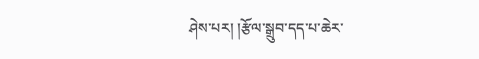ཤེས་པར། །རྩོལ་སྒྲུབ་དད་པ་ཆེར་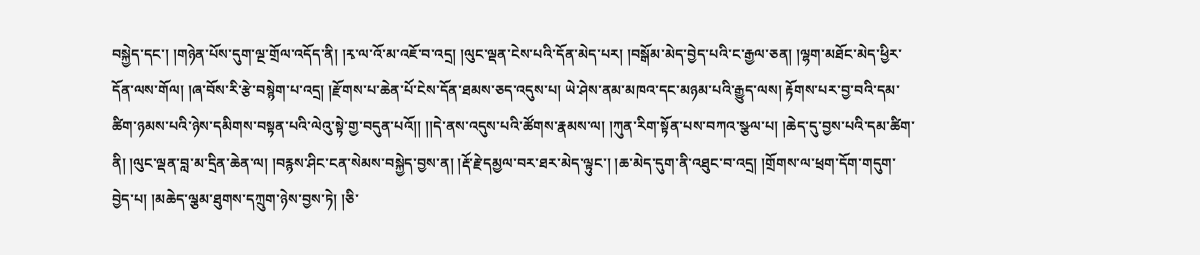བསྐྱེད་དང་། །གཉེན་པོས་དུག་ལྔ་གྲོལ་འདོད་ནི། །རྭ་ལ་འོ་མ་འཇོ་བ་འདྲ། །ལུང་ལྡན་ངེས་པའི་དོན་མེད་པར། །བསྒོམ་མེད་བྱེད་པའི་ང་རྒྱལ་ཅན། །ལྷག་མཐོང་མེད་ཕྱིར་དོན་ལས་གོལ། །ཞ་བོས་རི་རྩེ་བསྙེག་པ་འདྲ། །རྫོགས་པ་ཆེན་པོ་ངེས་དོན་ཐམས་ཅད་འདུས་པ། ཡེ་ཤེས་ནམ་མཁའ་དང་མཉམ་པའི་རྒྱུད་ལས། རྟོགས་པར་བྱ་བའི་དམ་ཚིག་ཉམས་པའི་ཉེས་དམིགས་བསྟན་པའི་ལེའུ་སྟེ་གྱ་བདུན་པའོ།། །།དེ་ནས་འདུས་པའི་ཚོགས་རྣམས་ལ། །ཀུན་རིག་སྟོན་པས་བཀའ་སྩལ་པ། །ཆེད་དུ་བྱས་པའི་དམ་ཚིག་ནི། །ལུང་ལྡན་བླ་མ་དྲིན་ཆེན་ལ། །བརྙས་ཤིང་ངན་སེམས་བསྐྱེད་བྱས་ན། །རྡོ་རྗེ་དམྱལ་བར་ཐར་མེད་ལྟུང་། །ཆ་མེད་དུག་ནི་འཐུང་བ་འདྲ། །གྲོགས་ལ་ཕྲག་དོག་གདུག་བྱེད་པ། །མཆེད་ལྕམ་ཐུགས་དཀྲུག་ཉེས་བྱས་ཏེ། །ཅི་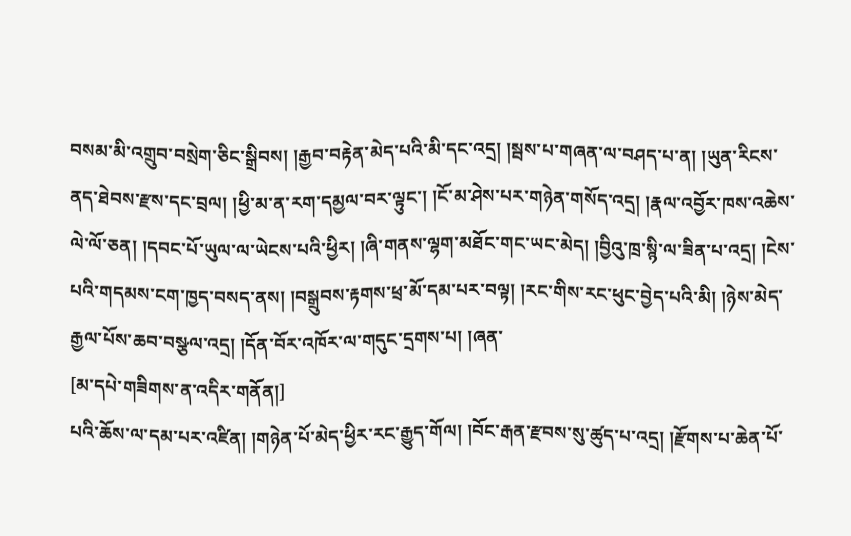བསམ་མི་འགྲུབ་བསྲེག་ཅིང་སྒྲིབས། །རྒྱབ་བརྟེན་མེད་པའི་མི་དང་འདྲ། །སྦས་པ་གཞན་ལ་བཤད་པ་ན། །ཡུན་རིངས་ནད་ཐེབས་རྫས་དང་བྲལ། །ཕྱི་མ་ན་རག་དམྱལ་བར་ལྟུང་། །ངོ་མ་ཤེས་པར་གཉེན་གསོད་འདྲ། །རྣལ་འབྱོར་ཁས་འཆེས་ལེ་ལོ་ཅན། །དབང་པོ་ཡུལ་ལ་ཡེངས་པའི་ཕྱིར། །ཞི་གནས་ལྷག་མཐོང་གང་ཡང་མེད། །བྱིའུ་ཁྲ་སྙི་ལ་ཟིན་པ་འདྲ། །ངེས་པའི་གདམས་ངག་ཁྱད་བསད་ནས། །བསྒྲུབས་རྟགས་ཕྲ་མོ་དམ་པར་བལྟ། །རང་གིས་རང་ཕུང་བྱེད་པའི་མི། །ཉེས་མེད་རྒྱལ་པོས་ཆབ་བསྩལ་འདྲ། །དོན་བོར་འཁོར་ལ་གདུང་དྲགས་པ། །ཞན་
[མ་དཔེ་གཟིགས་ན་འདིར་གནོན།]
པའི་ཆོས་ལ་དམ་པར་འཛིན། །གཉེན་པོ་མེད་ཕྱིར་རང་རྒྱུད་གོལ། །བོང་རྒན་རྫབས་སུ་ཚུད་པ་འདྲ། །རྫོགས་པ་ཆེན་པོ་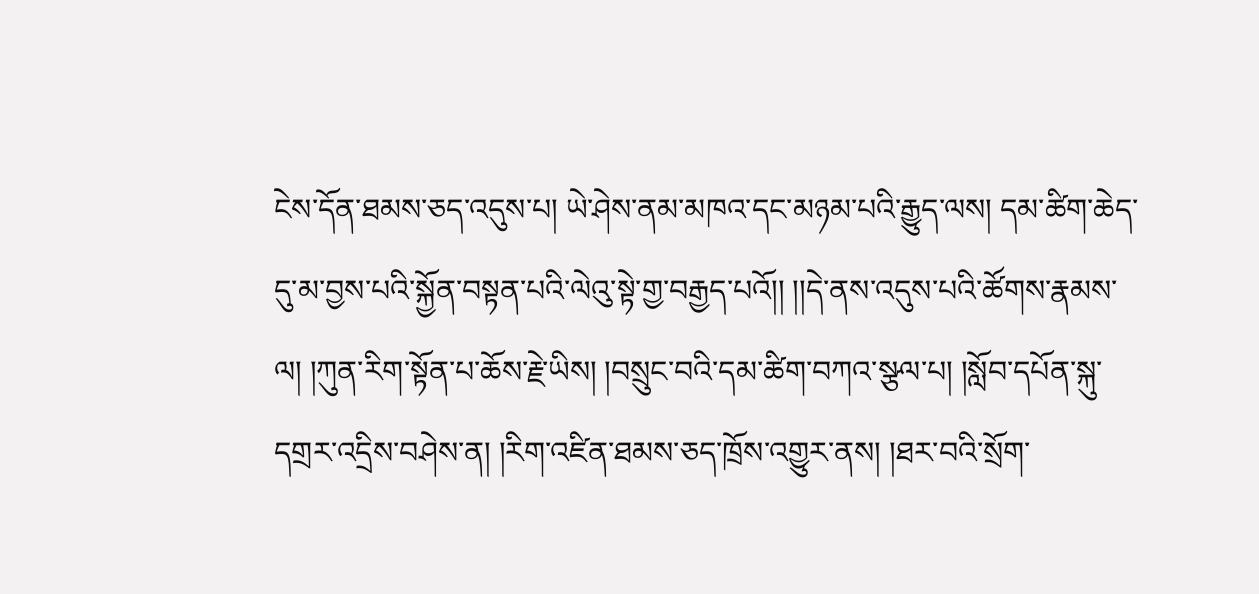ངེས་དོན་ཐམས་ཅད་འདུས་པ། ཡེ་ཤེས་ནམ་མཁའ་དང་མཉམ་པའི་རྒྱུད་ལས། དམ་ཚིག་ཆེད་དུ་མ་བྱས་པའི་སྐྱོན་བསྟན་པའི་ལེའུ་སྟེ་གྱ་བརྒྱད་པའོ།། །།དེ་ནས་འདུས་པའི་ཚོགས་རྣམས་ལ། །ཀུན་རིག་སྟོན་པ་ཆོས་རྗེ་ཡིས། །བསྲུང་བའི་དམ་ཚིག་བཀའ་སྩལ་པ། །སློབ་དཔོན་སྐུ་དགྲར་འདྲིས་བཤེས་ན། །རིག་འཛིན་ཐམས་ཅད་ཁྲོས་འགྱུར་ནས། །ཐར་བའི་སྲོག་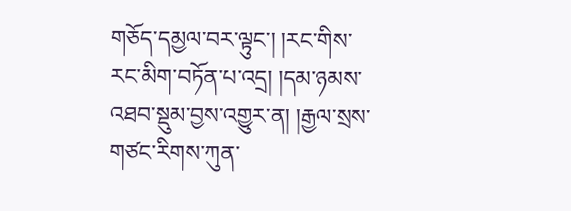གཅོད་དམྱལ་བར་ལྟུང་། །རང་གིས་རང་མིག་བཏོན་པ་འདྲ། །དམ་ཉམས་འཐབ་སྡུམ་བྱས་འགྱུར་ན། །རྒྱལ་སྲས་གཙང་རིགས་ཀུན་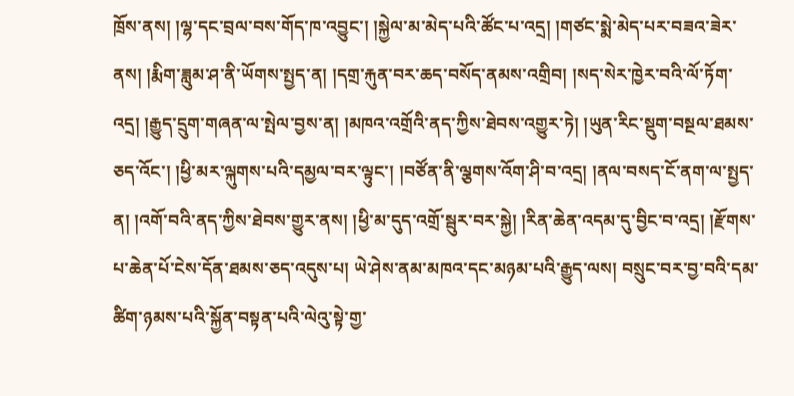ཁྲོས་ནས། །ལྷ་དང་བྲལ་བས་གོད་ཁ་འབྱུང་། །སྐྱེལ་མ་མེད་པའི་ཚོང་པ་འདྲ། །གཙང་སྨེ་མེད་པར་བཟའ་ཟེར་ནས། །རྨིག་ཟླུམ་ཤ་ནི་ཡོགས་སྤྱད་ན། །དགྲ་རྐུན་བར་ཆད་བསོད་ནམས་འགྲིབ། །སད་སེར་ཁྱེར་བའི་ལོ་ཏོག་འདྲ། །རྒྱུད་དྲུག་གཞན་ལ་སྤེལ་བྱས་ན། །མཁའ་འགྲོའི་ནད་ཀྱིས་ཐེབས་འགྱུར་ཏེ། །ཡུན་རིང་སྡུག་བསྔལ་ཐམས་ཅད་འོང་། །ཕྱི་མར་ལྐུགས་པའི་དམྱལ་བར་ལྟུང་། །བཙོན་ནི་ལྕགས་འོག་ཤི་བ་འདྲ། །ནལ་བསད་ངོ་ནག་ལ་སྤྱད་ན། །འགོ་བའི་ནད་ཀྱིས་ཐེབས་གྱུར་ནས། །ཕྱི་མ་དུད་འགྲོ་སྦུར་བར་སྐྱེ། །རིན་ཆེན་འདམ་དུ་བྱིང་བ་འདྲ། །རྫོགས་པ་ཆེན་པོ་ངེས་དོན་ཐམས་ཅད་འདུས་པ། ཡེ་ཤེས་ནམ་མཁའ་དང་མཉམ་པའི་རྒྱུད་ལས། བསྲུང་བར་བྱ་བའི་དམ་ཚིག་ཉམས་པའི་སྐྱོན་བསྟན་པའི་ལེའུ་སྟེ་གྱ་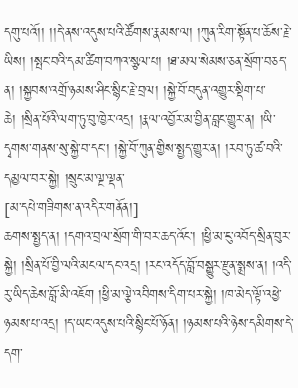དགུ་པའོ།། །།དེ་ནས་འདུས་པའི་ཚོགས་རྣམས་ལ། །ཀུན་རིག་སྟོན་པ་ཆོས་རྗེ་ཡིས། །སྤང་བའི་དམ་ཚིག་བཀའ་སྩལ་པ། །ཐ་མལ་སེམས་ཅན་སྲོག་བཅད་ན། །སྐྱབས་འགྲོ་ཉམས་ཤིང་སྙིང་རྗེ་བྲལ། །སྐྱེ་བོ་བདུན་འགྱུར་སྡིག་པ་ཆེ། །སྲིན་པོའི་ལག་ཏུ་བུ་ཁྱེར་འདྲ། །རྣལ་འབྱོར་མ་བྱིན་བླང་གྱུར་ན། །ཡི་དྭགས་གནས་སུ་སྐྱེ་བ་དང་། །སྐྱེ་བོ་ཀུན་གྱིས་སྤྱད་གྱུར་ན། །རབ་ཏུ་ཚ་བའི་དམྱལ་བར་སྐྱེ། །སྲུང་མ་ལྔ་ལྡན་
[མ་དཔེ་གཟིགས་ན་འདིར་གནོན།]
ཆགས་སྤྱད་ན། །དགའ་བྲལ་སྲོག་གི་བར་ཆད་འོང་། །ཕྱི་མ་ངུ་འབོད་སྲིན་བུར་སྐྱེ། །སྲིན་པོ་བྱི་ལའི་མངལ་དང་འདྲ། །རང་འདོད་བློ་བསྒྱུར་རྫུན་སྨྲས་ན། །འདི་རུ་ཡིད་ཆེས་བློ་མི་འཇོག །ཕྱི་མ་ལྕེ་འབིགས་དིག་པར་སྐྱེ། །ཁ་མེད་ལྟོ་འཕྱེ་ཉམས་པ་འདྲ། །ད་ཡང་འདུས་པའི་སྙིང་པོ་ཉོན། །ཉམས་པའི་ཉེས་དམིགས་དེ་དག་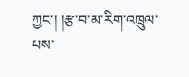ཀྱང་། །རྩ་བ་མ་རིག་འཁྲུལ་པས་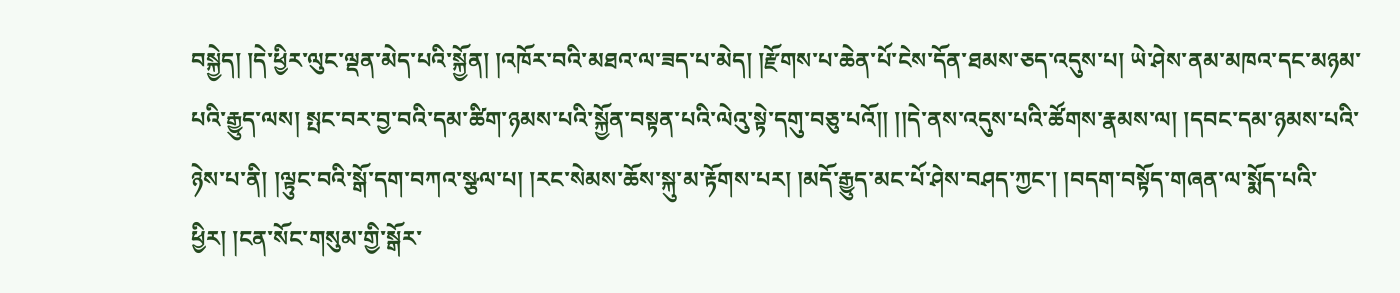བསྐྱེད། །དེ་ཕྱིར་ལུང་ལྡན་མེད་པའི་སྐྱོན། །འཁོར་བའི་མཐའ་ལ་ཟད་པ་མེད། །རྫོགས་པ་ཆེན་པོ་ངེས་དོན་ཐམས་ཅད་འདུས་པ། ཡེ་ཤེས་ནམ་མཁའ་དང་མཉམ་པའི་རྒྱུད་ལས། སྤང་བར་བྱ་བའི་དམ་ཚིག་ཉམས་པའི་སྐྱོན་བསྟན་པའི་ལེའུ་སྟེ་དགུ་བཅུ་པའོ།། །།དེ་ནས་འདུས་པའི་ཚོགས་རྣམས་ལ། །དབང་དམ་ཉམས་པའི་ཉེས་པ་ནི། །ལྟུང་བའི་སྒོ་དག་བཀའ་སྩལ་པ། །རང་སེམས་ཆོས་སྐུ་མ་རྟོགས་པར། །མདོ་རྒྱུད་མང་པོ་ཤེས་བཤད་ཀྱང་། །བདག་བསྟོད་གཞན་ལ་སྨོད་པའི་ཕྱིར། །ངན་སོང་གསུམ་གྱི་སྒོར་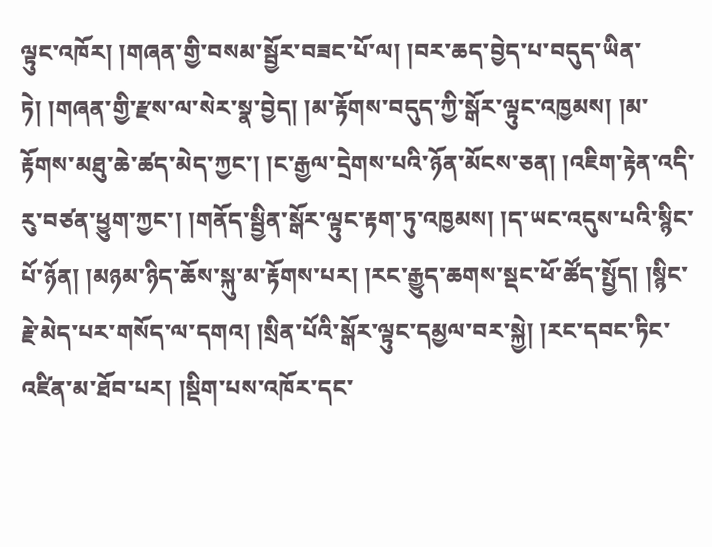ལྟུང་འཁོར། །གཞན་གྱི་བསམ་སྦྱོར་བཟང་པོ་ལ། །བར་ཆད་བྱེད་པ་བདུད་ཡིན་ཏེ། །གཞན་གྱི་རྫས་ལ་སེར་སྣ་བྱེད། །མ་རྟོགས་བདུད་ཀྱི་སྒོར་ལྟུང་འཁྱམས། །མ་རྟོགས་མཐུ་ཆེ་ཚད་མེད་ཀྱང་། །ང་རྒྱལ་དྲེགས་པའི་ཉོན་མོངས་ཅན། །འཇིག་རྟེན་འདི་རུ་བཙན་ཕྱུག་ཀྱང་། །གནོད་སྦྱིན་སྒོར་ལྟུང་རྟག་ཏུ་འཁྱམས། །ད་ཡང་འདུས་པའི་སྙིང་པོ་ཉོན། །མཉམ་ཉིད་ཆོས་སྐུ་མ་རྟོགས་པར། །རང་རྒྱུད་ཆགས་སྡང་ཕོ་ཚོད་སྤྱོད། །སྙིང་རྗེ་མེད་པར་གསོད་ལ་དགའ། །སྲིན་པོའི་སྒོར་ལྟུང་དམྱལ་བར་སྐྱེ། །རང་དབང་ཏིང་འཛིན་མ་ཐོབ་པར། །སྡིག་པས་འཁོར་དང་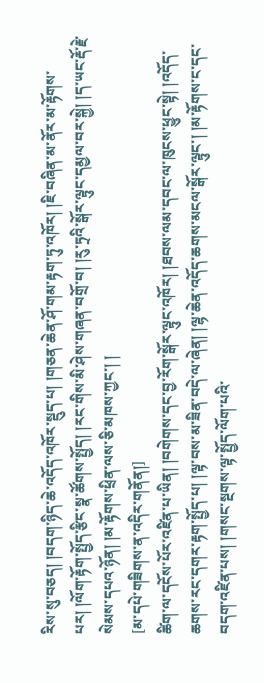རིས་སུ་བཅད། །བདག་ཉིད་ཆེ་འདོད་འཁོར་སྡུད་པ། །གཅན་ཆེན་ཤོ་གམ་རྟག་ཏུ་འཁོར། །ཇི་བཞིན་མ་ནོར་མ་རྟོགས་པར། །ལོག་རྟོག་སྤྱོད་རྩིང་སྣ་ཚོགས་སྤྱོད། །རང་གིས་མི་ཤེས་གཞན་བགྲོ་བ། །རུ་ཏྲའི་སྒོར་ལྟུང་དམྱལ་བར་སྐྱེ། །ད་ཡང་རྡོ་རྗེ་སེམས་དཔའ་ཉོན། །མ་རྟོགས་ཕྲིན་ལས་ཅི་མཁས་ཀྱང་། །
[མ་དཔེ་གཟིགས་ན་འདིར་གནོན།]
ཚིག་ལ་དངོས་པོར་འཛིན་པ་ཡིན། །བགེགས་དང་བྱ་རོག་སྒོར་ལྟུང་འཁོར། །ཐབས་ལམ་དབང་ལ་ཁུངས་ཕྱུང་སྟེ། །འདོད་ཆགས་རང་དགར་རྟག་སྤྱོད་པ། །ལྟ་བས་མ་ཟིན་བདེ་ལ་ཞེན། །ལྷ་ཆེན་འདོད་ཆགས་མངལ་སྒོར་ལྟུང་། །མ་རྟོགས་ང་དང་བདག་འཛིན་པས། །གསང་སྔགས་ལྟ་སྤྱོད་ལོག་པའི་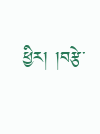ཕྱིར། །བརྩེ་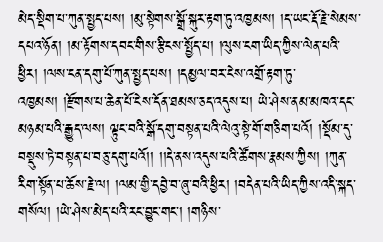མེད་སྡིག་པ་ཀུན་སྤྱད་པས། །མུ་སྟེགས་སྒྲོ་སྐུར་རྟག་ཏུ་འཁྱམས། །ད་ཡང་རྡོ་རྗེ་སེམས་དཔའ་ཉོན། །མ་རྟོགས་དབང་གིས་རྩིངས་སྤྱོད་པ། །ལུས་ངག་ཡིད་ཀྱིས་ལེན་པའི་ཕྱིར། །ལས་ངན་དགུ་པོ་ཀུན་སྤྱད་པས། །དམྱལ་བར་ངེས་འགྲོ་རྟག་ཏུ་འཁྱམས། །རྫོགས་པ་ཆེན་པོ་ངེས་དོན་ཐམས་ཅད་འདུས་པ། ཡེ་ཤེས་ནམ་མཁའ་དང་མཉམ་པའི་རྒྱུད་ལས། ལྟུང་བའི་སྒོ་དགུ་བསྟན་པའི་ལེའུ་སྟེ་གོ་གཅིག་པའོ། །སྡོམ་དུ་བསྡུས་ཏེ་བསྟན་པ་བཅུ་དགུ་པའོ།། །།དེ་ནས་འདུས་པའི་ཚོགས་རྣམས་ཀྱིས། །ཀུན་རིག་སྟོན་པ་ཆོས་རྗེ་ལ། །ལམ་གྱི་དབྱེ་བ་ཞུ་བའི་ཕྱིར། །བདེན་པའི་ཡིད་ཀྱིས་འདི་སྐད་གསོལ། །ཡེ་ཤེས་མེད་པའི་རང་བྱུང་གང་། །གཉིས་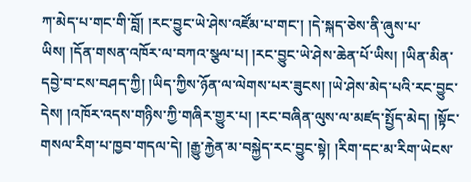ཀ་མེད་པ་གང་གི་བློ། །རང་བྱུང་ཡེ་ཤེས་འཛོམ་པ་གང་། །དེ་སྐད་ཅེས་ནི་ཞུས་པ་ཡིས། །དོན་གསན་འཁོར་ལ་བཀའ་སྩལ་པ། །རང་བྱུང་ཡེ་ཤེས་ཆེན་པོ་ཡིས། །ཡིན་མིན་དབྱེ་བ་ངས་བཤད་ཀྱི། །ཡིད་ཀྱིས་ཉོན་ལ་ལེགས་པར་ཟུངས། །ཡེ་ཤེས་མེད་པའི་རང་བྱུང་དེས། །འཁོར་འདས་གཉིས་ཀྱི་གཞིར་གྱུར་པ། །རང་བཞིན་ལུས་ལ་མཛད་སྤྱོད་མེད། །སྟོང་གསལ་རིག་པ་ཁྱབ་གདལ་དེ། །རྒྱུ་རྐྱེན་མ་བསྐྱེད་རང་བྱུང་སྟེ། །རིག་དང་མ་རིག་ཡེངས་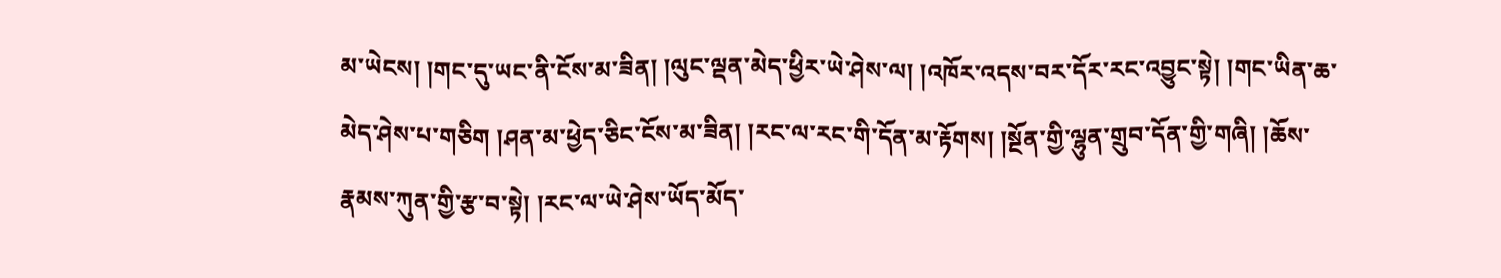མ་ཡེངས། །གང་དུ་ཡང་ནི་ངོས་མ་ཟིན། །ལུང་ལྡན་མེད་ཕྱིར་ཡེ་ཤེས་ལ། །འཁོར་འདས་བར་དོར་རང་འབྱུང་སྟེ། །གང་ཡིན་ཆ་མེད་ཤེས་པ་གཅིག །ཤན་མ་ཕྱེད་ཅིང་ངོས་མ་ཟིན། །རང་ལ་རང་གི་དོན་མ་རྟོགས། །སྔོན་གྱི་ལྷུན་གྲུབ་དོན་གྱི་གཞི། །ཆོས་རྣམས་ཀུན་གྱི་རྩ་བ་སྟེ། །རང་ལ་ཡེ་ཤེས་ཡོད་མོད་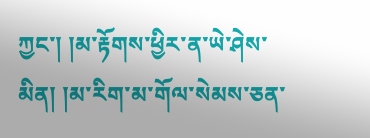ཀྱང་། །མ་རྟོགས་ཕྱིར་ན་ཡེ་ཤེས་མིན། །མ་རིག་མ་གོལ་སེམས་ཅན་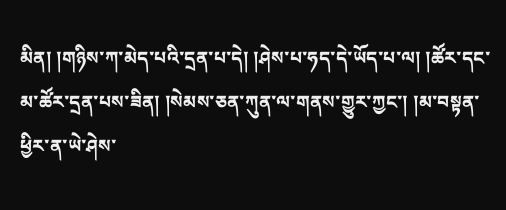མིན། །གཉིས་ཀ་མེད་པའི་དྲན་པ་དེ། །ཤེས་པ་ཧད་དེ་ཡོད་པ་ལ། །ཚོར་དང་མ་ཚོར་དྲན་པས་ཟིན། །སེམས་ཅན་ཀུན་ལ་གནས་གྱུར་ཀྱང་། །མ་བསྟན་ཕྱིར་ན་ཡེ་ཤེས་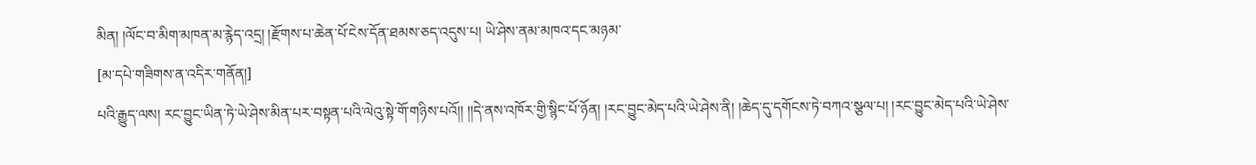མིན། །ལོང་བ་མིག་མཁན་མ་རྙེད་འདྲ། །རྫོགས་པ་ཆེན་པོ་ངེས་དོན་ཐམས་ཅད་འདུས་པ། ཡེ་ཤེས་ནམ་མཁའ་དང་མཉམ་
[མ་དཔེ་གཟིགས་ན་འདིར་གནོན།]
པའི་རྒྱུད་ལས། རང་བྱུང་ཡིན་ཏེ་ཡེ་ཤེས་མིན་པར་བསྟན་པའི་ལེའུ་སྟེ་གོ་གཉིས་པའོ།། །།དེ་ནས་འཁོར་གྱི་སྙིང་པོ་ཉོན། །རང་བྱུང་མེད་པའི་ཡེ་ཤེས་ནི། །ཆེད་དུ་དགོངས་ཏེ་བཀའ་སྩལ་པ། །རང་བྱུང་མེད་པའི་ཡེ་ཤེས་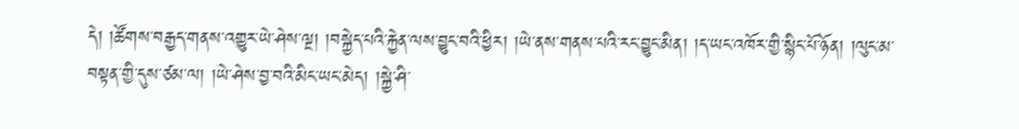དེ། །ཚོགས་བརྒྱད་གནས་འགྱུར་ཡེ་ཤེས་ལྔ། །བསྐྱེད་པའི་རྐྱེན་ལས་བྱུང་བའི་ཕྱིར། །ཡེ་ནས་གནས་པའི་རང་བྱུང་མིན། །ད་ཡང་འཁོར་གྱི་སྙིང་པོ་ཉོན། །ལུང་མ་བསྟན་གྱི་དུས་ཙམ་ལ། །ཡེ་ཤེས་བྱ་བའི་མིང་ཡང་མེད། །སྐྱེ་ཤི་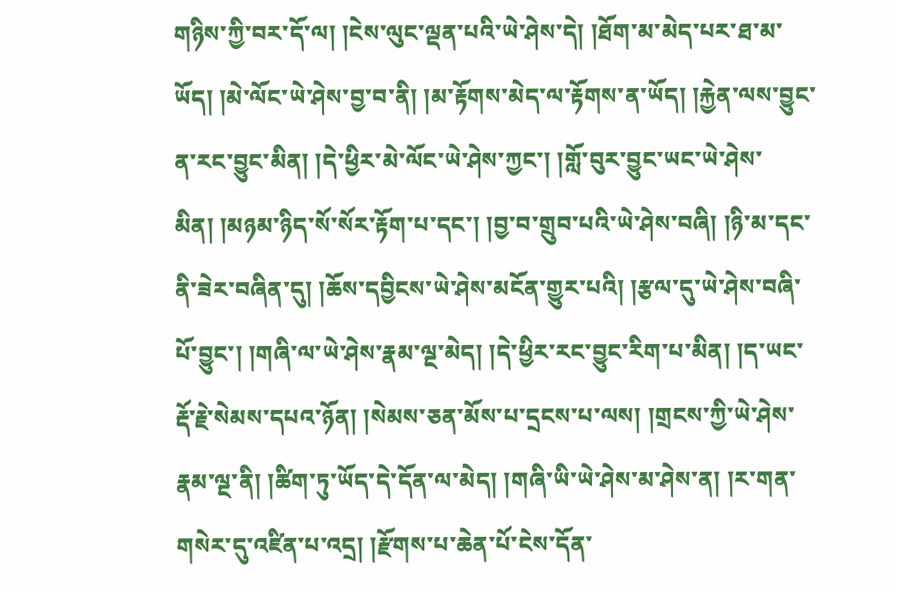གཉིས་ཀྱི་བར་དོ་ལ། །ངེས་ལུང་ལྡན་པའི་ཡེ་ཤེས་དེ། །ཐོག་མ་མེད་པར་ཐ་མ་ཡོད། །མེ་ལོང་ཡེ་ཤེས་བྱ་བ་ནི། །མ་རྟོགས་མེད་ལ་རྟོགས་ན་ཡོད། །རྐྱེན་ལས་བྱུང་ན་རང་བྱུང་མིན། །དེ་ཕྱིར་མེ་ལོང་ཡེ་ཤེས་ཀྱང་། །གློ་བུར་བྱུང་ཡང་ཡེ་ཤེས་མིན། །མཉམ་ཉིད་སོ་སོར་རྟོག་པ་དང་། །བྱ་བ་གྲུབ་པའི་ཡེ་ཤེས་བཞི། །ཉི་མ་དང་ནི་ཟེར་བཞིན་དུ། །ཆོས་དབྱིངས་ཡེ་ཤེས་མངོན་གྱུར་པའི། །རྩལ་དུ་ཡེ་ཤེས་བཞི་པོ་བྱུང་། །གཞི་ལ་ཡེ་ཤེས་རྣམ་ལྔ་མེད། །དེ་ཕྱིར་རང་བྱུང་རིག་པ་མིན། །ད་ཡང་རྡོ་རྗེ་སེམས་དཔའ་ཉོན། །སེམས་ཅན་མོས་པ་དྲངས་པ་ལས། །གྲངས་ཀྱི་ཡེ་ཤེས་རྣམ་ལྔ་ནི། །ཚིག་ཏུ་ཡོད་དེ་དོན་ལ་མེད། །གཞི་ཡི་ཡེ་ཤེས་མ་ཤེས་ན། །ར་གན་གསེར་དུ་འཛིན་པ་འདྲ། །རྫོགས་པ་ཆེན་པོ་ངེས་དོན་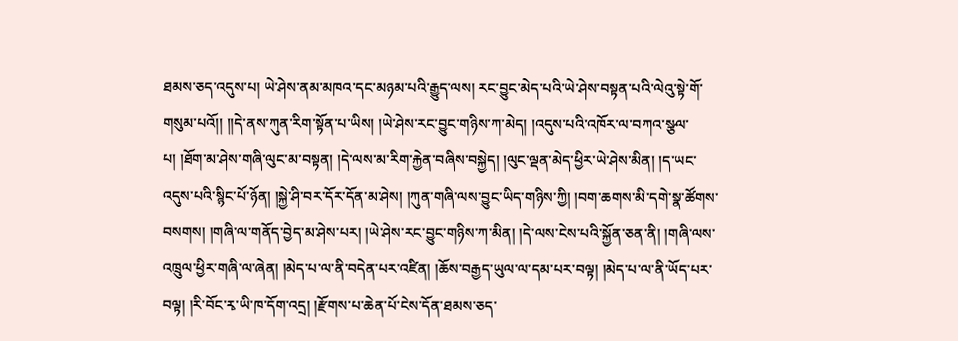ཐམས་ཅད་འདུས་པ། ཡེ་ཤེས་ནམ་མཁའ་དང་མཉམ་པའི་རྒྱུད་ལས། རང་བྱུང་མེད་པའི་ཡེ་ཤེས་བསྟན་པའི་ལེའུ་སྟེ་གོ་གསུམ་པའོ།། །།དེ་ནས་ཀུན་རིག་སྟོན་པ་ཡིས། །ཡེ་ཤེས་རང་བྱུང་གཉིས་ཀ་མེད། །འདུས་པའི་འཁོར་ལ་བཀའ་སྩལ་པ། །ཐོག་མ་ཤེས་གཞི་ལུང་མ་བསྟན། །དེ་ལས་མ་རིག་རྐྱེན་བཞིས་བསྐྱེད། །ལུང་ལྡན་མེད་ཕྱིར་ཡེ་ཤེས་མིན། །ད་ཡང་འདུས་པའི་སྙིང་པོ་ཉོན། །སྐྱེ་ཤི་བར་དོར་དོན་མ་ཤེས། །ཀུན་གཞི་ལས་བྱུང་ཡིད་གཉིས་ཀྱི། །བག་ཆགས་མི་དགེ་སྣ་ཚོགས་བསགས། །གཞི་ལ་གནོད་བྱེད་མ་ཤེས་པར། །ཡེ་ཤེས་རང་བྱུང་གཉིས་ཀ་མིན། །དེ་ལས་ངེས་པའི་སྐྱོན་ཅན་ནི། །གཞི་ལས་འཁྲུལ་ཕྱིར་གཞི་ལ་ཞེན། །མེད་པ་ལ་ནི་བདེན་པར་འཛིན། །ཆོས་བརྒྱད་ཡུལ་ལ་དམ་པར་བལྟ། །མེད་པ་ལ་ནི་ཡོད་པར་བལྟ། །རི་བོང་རྭ་ཡི་ཁ་དོག་འདྲ། །རྫོགས་པ་ཆེན་པོ་ངེས་དོན་ཐམས་ཅད་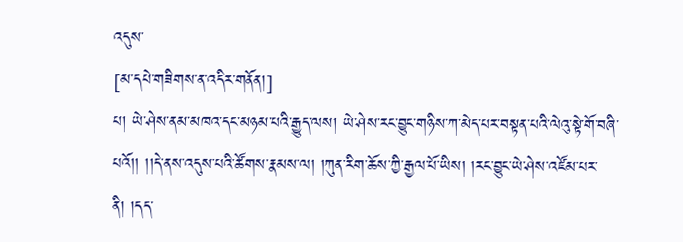འདུས་
[མ་དཔེ་གཟིགས་ན་འདིར་གནོན།]
པ། ཡེ་ཤེས་ནམ་མཁའ་དང་མཉམ་པའི་རྒྱུད་ལས། ཡེ་ཤེས་རང་བྱུང་གཉིས་ཀ་མེད་པར་བསྟན་པའི་ལེའུ་སྟེ་གོ་བཞི་པའོ།། །།དེ་ནས་འདུས་པའི་ཚོགས་རྣམས་ལ། །ཀུན་རིག་ཆོས་ཀྱི་རྒྱལ་པོ་ཡིས། །རང་བྱུང་ཡེ་ཤེས་འཛོམ་པར་ནི། །དད་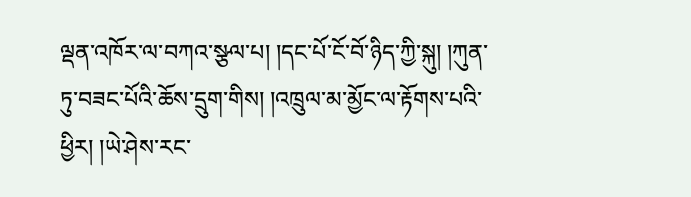ལྡན་འཁོར་ལ་བཀའ་སྩལ་པ། །དང་པོ་ངོ་བོ་ཉིད་ཀྱི་སྐུ། །ཀུན་ཏུ་བཟང་པོའི་ཆོས་དྲུག་གིས། །འཁྲུལ་མ་མྱོང་ལ་རྟོགས་པའི་ཕྱིར། །ཡེ་ཤེས་རང་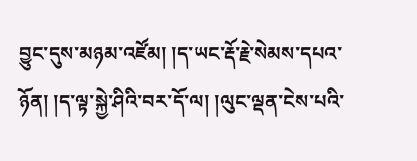བྱུང་དུས་མཉམ་འཛོམ། །ད་ཡང་རྡོ་རྗེ་སེམས་དཔའ་ཉོན། །ད་ལྟ་སྐྱེ་ཤིའི་བར་དོ་ལ། །ལུང་ལྡན་ངེས་པའི་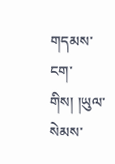གདམས་ངག་གིས། །ཡུལ་སེམས་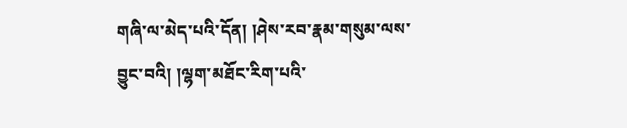གཞི་ལ་མེད་པའི་དོན། །ཤེས་རབ་རྣམ་གསུམ་ལས་བྱུང་བའི། །ལྷག་མཐོང་རིག་པའི་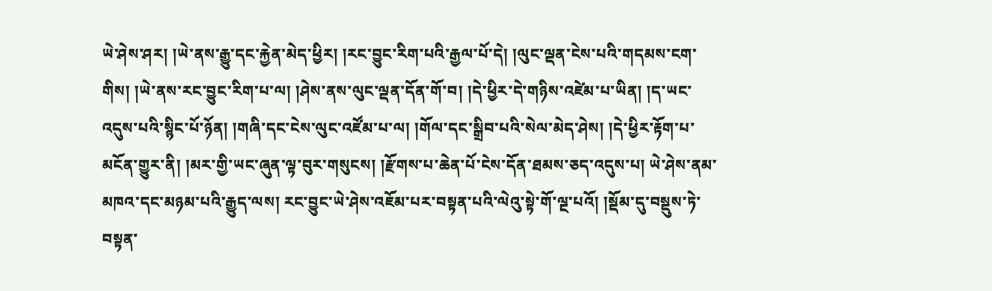ཡེ་ཤེས་ཤར། །ཡེ་ནས་རྒྱུ་དང་རྐྱེན་མེད་ཕྱིར། །རང་བྱུང་རིག་པའི་རྒྱལ་པོ་དེ། །ལུང་ལྡན་ངེས་པའི་གདམས་ངག་གིས། །ཡེ་ནས་རང་བྱུང་རིག་པ་ལ། །ཤེས་ནས་ལུང་ལྡན་དོན་གོ་བ། །དེ་ཕྱིར་དེ་གཉིས་འཛེམ་པ་ཡིན། །ད་ཡང་འདུས་པའི་སྙིང་པོ་ཉོན། །གཞི་དང་ངེས་ལུང་འཛོམ་པ་ལ། །གོལ་དང་སྒྲིབ་པའི་སེལ་མེད་ཤེས། །དེ་ཕྱིར་རྟོག་པ་མངོན་གྱུར་ནི། །མར་གྱི་ཡང་ཞུན་ལྟ་བུར་གསུངས། །རྫོགས་པ་ཆེན་པོ་ངེས་དོན་ཐམས་ཅད་འདུས་པ། ཡེ་ཤེས་ནམ་མཁའ་དང་མཉམ་པའི་རྒྱུད་ལས། རང་བྱུང་ཡེ་ཤེས་འཇོམ་པར་བསྟན་པའི་ལེའུ་སྟེ་གོ་ལྔ་པའོ། །སྡོམ་དུ་བསྡུས་ཏེ་བསྟན་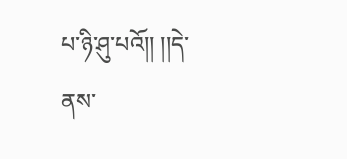པ་ཉི་ཤུ་པའོ།། །།དེ་ནས་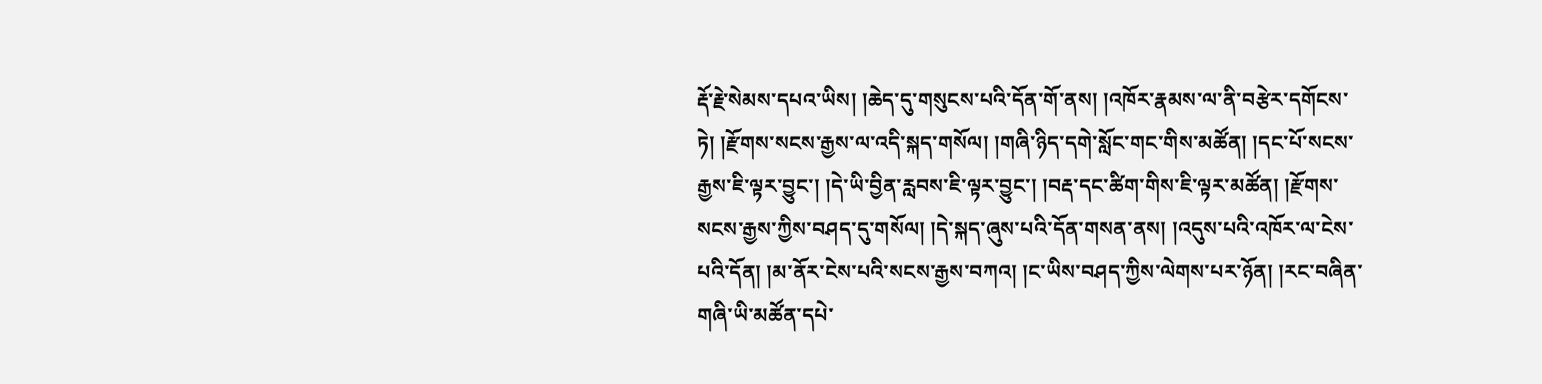རྡོ་རྗེ་སེམས་དཔའ་ཡིས། །ཆེད་དུ་གསུངས་པའི་དོན་གོ་ནས། །འཁོར་རྣམས་ལ་ནི་བརྩེར་དགོངས་ཏེ། །རྫོགས་སངས་རྒྱས་ལ་འདི་སྐད་གསོལ། །གཞི་ཉིད་དགེ་སློང་གང་གིས་མཚོན། །དང་པོ་སངས་རྒྱས་ཇི་ལྟར་བྱུང་། །དེ་ཡི་བྱིན་རླབས་ཇི་ལྟར་བྱུང་། །བརྡ་དང་ཚིག་གིས་ཇི་ལྟར་མཚོན། །རྫོགས་སངས་རྒྱས་ཀྱིས་བཤད་དུ་གསོལ། །དེ་སྐད་ཞུས་པའི་དོན་གསན་ནས། །འདུས་པའི་འཁོར་ལ་ངེས་པའི་དོན། །མ་ནོར་ངེས་པའི་སངས་རྒྱས་བཀའ། །ང་ཡིས་བཤད་ཀྱིས་ལེགས་པར་ཉོན། །རང་བཞིན་གཞི་ཡི་མཚོན་དཔེ་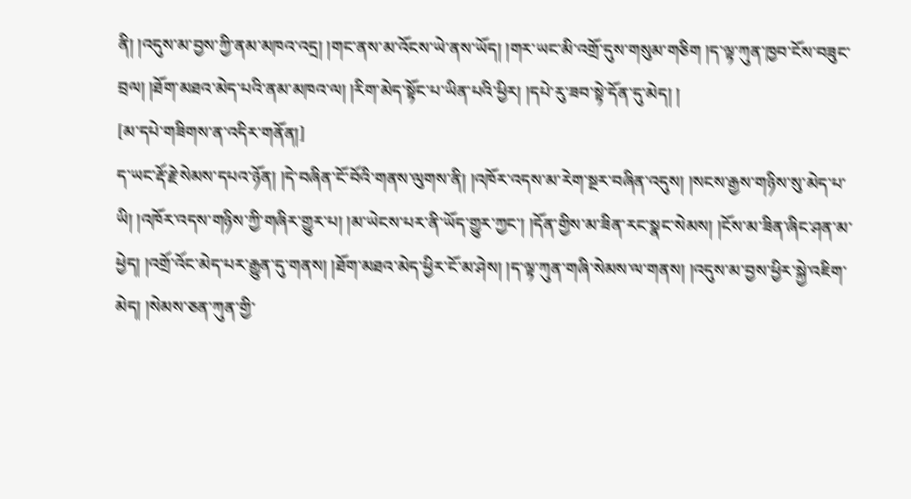ནི། །འདུས་མ་བྱས་ཀྱི་ནམ་མཁའ་འདྲ། །གང་ནས་མ་འོངས་ཡེ་ནས་ཡོད། །གར་ཡང་མི་འགྲོ་དུས་གསུམ་གཅིག །ད་ལྟ་ཀུན་ཁྱབ་ངོས་བཟུང་བྲལ། །ཐོག་མཐའ་མེད་པའི་ནམ་མཁའ་ལ། །རིག་མེད་སྟོང་པ་ཡིན་པའི་ཕྱིར། །དཔེ་རུ་ཟབ་སྟེ་དོན་དུ་མེད། །
[མ་དཔེ་གཟིགས་ན་འདིར་གནོན།]
ད་ཡང་རྡོ་རྗེ་སེམས་དཔའ་ཉོན། །དེ་བཞིན་ངོ་བོའི་གནས་ལུགས་ནི། །འཁོར་འདས་མ་རེག་སྔར་བཞིན་འདུས། །སངས་རྒྱས་གཉིས་སུ་མེད་པ་ཡི། །འཁོར་འདས་གཉིས་ཀྱི་གཞིར་གྱུར་པ། །མ་ཡེངས་པར་ནི་ཡོད་གྱུར་ཀྱང་། །དོན་གྱིས་མ་ཟིན་རང་སྣང་སེམས། །ངོས་མ་ཟིན་ཞིང་ཤན་མ་ཕྱེད། །འགྲོ་འོང་མེད་པར་རྒྱུན་དུ་གནས། །ཐོག་མཐའ་མེད་ཕྱིར་ངོ་མ་ཤེས། །ད་ལྟ་ཀུན་གཞི་སེམས་ལ་གནས། །འདུས་མ་བྱས་ཕྱིར་སྐྱེ་འཇིག་མེད། །སེམས་ཅན་ཀུན་གྱི་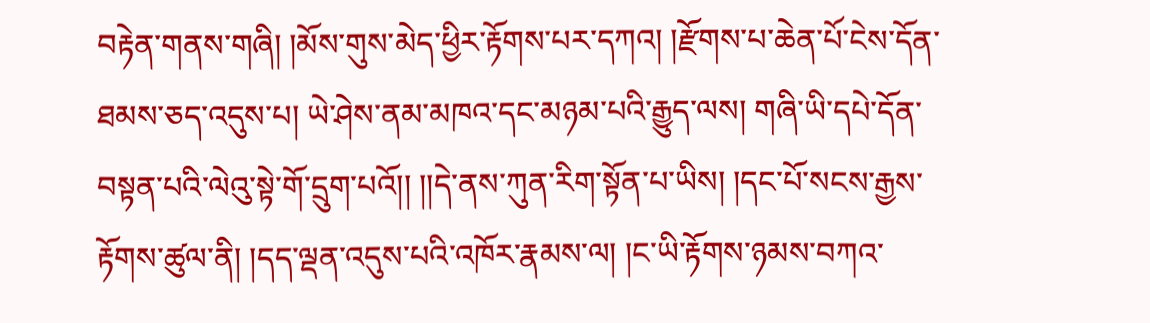བརྟེན་གནས་གཞི། །མོས་གུས་མེད་ཕྱིར་རྟོགས་པར་དཀའ། །རྫོགས་པ་ཆེན་པོ་ངེས་དོན་ཐམས་ཅད་འདུས་པ། ཡེ་ཤེས་ནམ་མཁའ་དང་མཉམ་པའི་རྒྱུད་ལས། གཞི་ཡི་དཔེ་དོན་བསྟན་པའི་ལེའུ་སྟེ་གོ་དྲུག་པའོ།། །།དེ་ནས་ཀུན་རིག་སྟོན་པ་ཡིས། །དང་པོ་སངས་རྒྱས་རྟོགས་ཚུལ་ནི། །དད་ལྡན་འདུས་པའི་འཁོར་རྣམས་ལ། །ང་ཡི་རྟོགས་ཉམས་བཀའ་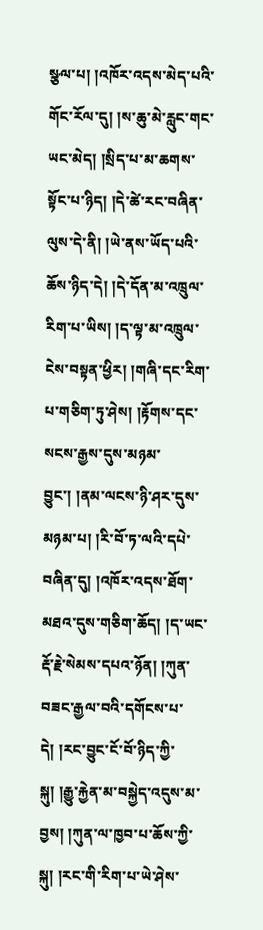སྩལ་པ། །འཁོར་འདས་མེད་པའི་གོང་རོལ་དུ། །ས་ཆུ་མེ་རླུང་གང་ཡང་མེད། །སྲིད་པ་མ་ཆགས་སྟོང་པ་ཉིད། །དེ་ཚེ་རང་བཞིན་ལུས་དེ་ནི། །ཡེ་ནས་ཡོད་པའི་ཆོས་ཉིད་དེ། །དེ་དོན་མ་འཁྲུལ་རིག་པ་ཡིས། །ད་ལྟ་མ་འཁྲུལ་ངེས་བསྟན་ཕྱིར། །གཞི་དང་རིག་པ་གཅིག་ཏུ་ཤེས། །རྟོགས་དང་སངས་རྒྱས་དུས་མཉམ་བྱུང་། །ནམ་ལངས་ཉི་ཤར་དུས་མཉམ་པ། །རི་བོ་ཏ་ལའི་དཔེ་བཞིན་དུ། །འཁོར་འདས་ཐོག་མཐའ་དུས་གཅིག་ཆོད། །ད་ཡང་རྡོ་རྗེ་སེམས་དཔའ་ཉོན། །ཀུན་བཟང་རྒྱལ་བའི་དགོངས་པ་དེ། །རང་བྱུང་ངོ་བོ་ཉིད་ཀྱི་སྐུ། །རྒྱུ་རྐྱེན་མ་བསྐྱེད་འདུས་མ་བྱས། །ཀུན་ལ་ཁྱབ་པ་ཆོས་ཀྱི་སྐུ། །རང་གི་རིག་པ་ཡེ་ཤེས་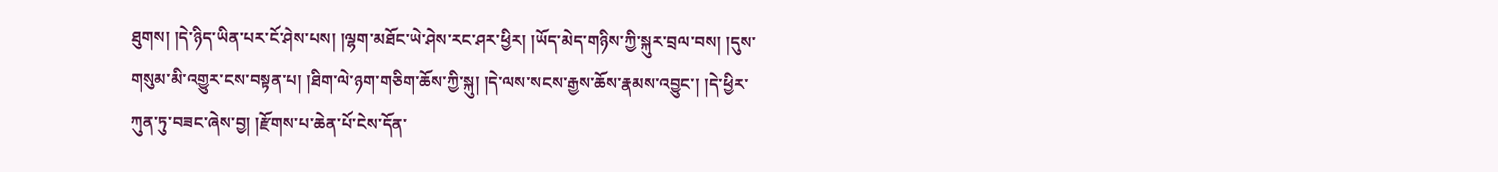ཐུགས། །དེ་ཉིད་ཡིན་པར་ངོ་ཤེས་པས། །ལྷག་མཐོང་ཡེ་ཤེས་རང་ཤར་ཕྱིར། །ཡོད་མེད་གཉིས་ཀྱི་སྐུར་བྲལ་བས། །དུས་གསུམ་མི་འགྱུར་ངས་བསྟན་པ། །ཐིག་ལེ་ཉག་གཅིག་ཆོས་ཀྱི་སྐུ། །དེ་ལས་སངས་རྒྱས་ཆོས་རྣམས་འབྱུང་། །དེ་ཕྱིར་ཀུན་ཏུ་བཟང་ཞེས་བྱ། །རྫོགས་པ་ཆེན་པོ་ངེས་དོན་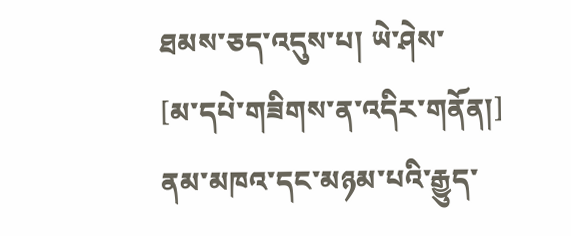ཐམས་ཅད་འདུས་པ། ཡེ་ཤེས་
[མ་དཔེ་གཟིགས་ན་འདིར་གནོན།]
ནམ་མཁའ་དང་མཉམ་པའི་རྒྱུད་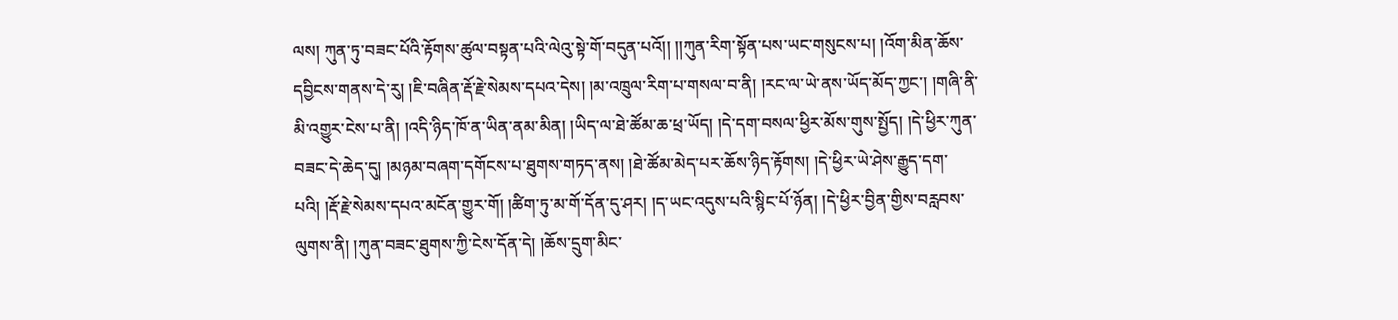ལས། ཀུན་ཏུ་བཟང་པོའི་རྟོགས་ཚུལ་བསྟན་པའི་ལེའུ་སྟེ་གོ་བདུན་པའོ།། །།ཀུན་རིག་སྟོན་པས་ཡང་གསུངས་པ། །འོག་མིན་ཆོས་དབྱིངས་གནས་དེ་རུ། །ཇི་བཞིན་རྡོ་རྗེ་སེམས་དཔའ་དེས། །མ་འཁྲུལ་རིག་པ་གསལ་བ་ནི། །རང་ལ་ཡེ་ནས་ཡོད་མོད་ཀྱང་། །གཞི་ནི་མི་འགྱུར་ངེས་པ་ནི། །འདི་ཉིད་ཁོ་ན་ཡིན་ནམ་མིན། །ཡིད་ལ་ཐེ་ཚོམ་ཆ་ཕྲ་ཡོད། །དེ་དག་བསལ་ཕྱིར་མོས་གུས་སྤྱོད། །དེ་ཕྱིར་ཀུན་བཟང་དེ་ཆེད་དུ། །མཉམ་བཞག་དགོངས་པ་ཐུགས་གཏད་ནས། །ཐེ་ཚོམ་མེད་པར་ཆོས་ཉིད་རྟོགས། །དེ་ཕྱིར་ཡེ་ཤེས་རྒྱུད་དག་པའི། །རྡོ་རྗེ་སེམས་དཔའ་མངོན་གྱུར་གོ། །ཚིག་ཏུ་མ་གོ་དོན་དུ་ཤར། །ད་ཡང་འདུས་པའི་སྙིང་པོ་ཉོན། །དེ་ཕྱིར་བྱིན་གྱིས་བརླབས་ལུགས་ནི། །ཀུན་བཟང་ཐུགས་ཀྱི་ངེས་དོན་དེ། །ཆོས་དྲུག་མིང་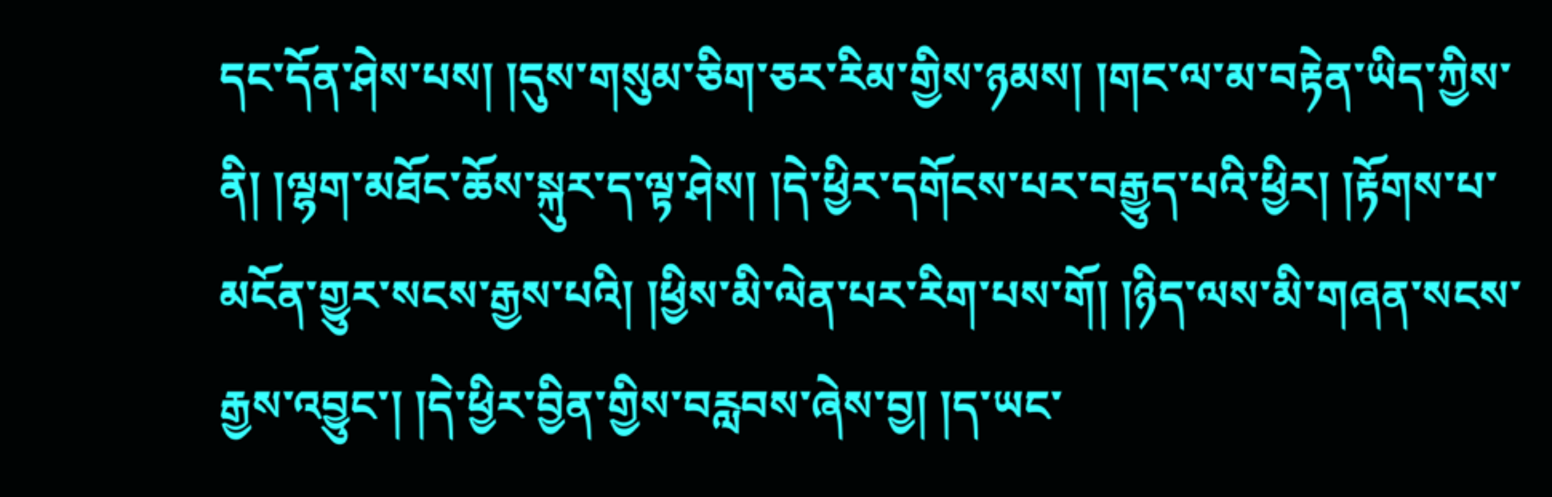དང་དོན་ཤེས་པས། །དུས་གསུམ་ཅིག་ཅར་རིམ་གྱིས་ཉམས། །གང་ལ་མ་བརྟེན་ཡིད་ཀྱིས་ནི། །ལྷག་མཐོང་ཆོས་སྐུར་ད་ལྟ་ཤེས། །དེ་ཕྱིར་དགོངས་པར་བརྒྱུད་པའི་ཕྱིར། །རྟོགས་པ་མངོན་གྱུར་སངས་རྒྱས་པའི། །ཕྱིས་མི་ལེན་པར་རིག་པས་གོ། །ཉིད་ལས་མི་གཞན་སངས་རྒྱས་འབྱུང་། །དེ་ཕྱིར་བྱིན་གྱིས་བརླབས་ཞེས་བྱ། །ད་ཡང་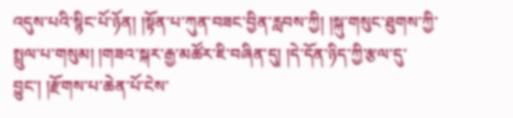འདུས་པའི་སྙིང་པོ་ཉོན། །སྟོན་པ་ཀུན་བཟང་བྱིན་རླབས་ཀྱི། །སྐུ་གསུང་ཐུགས་ཀྱི་སྤྲུལ་པ་གསུམ། །གཟའ་སྐར་རྒྱ་མཚོར་ཇི་བཞིན་དུ། །དེ་དོན་ཉིད་ཀྱི་རྩལ་དུ་བྱུང་། །རྫོགས་པ་ཆེན་པོ་ངེས་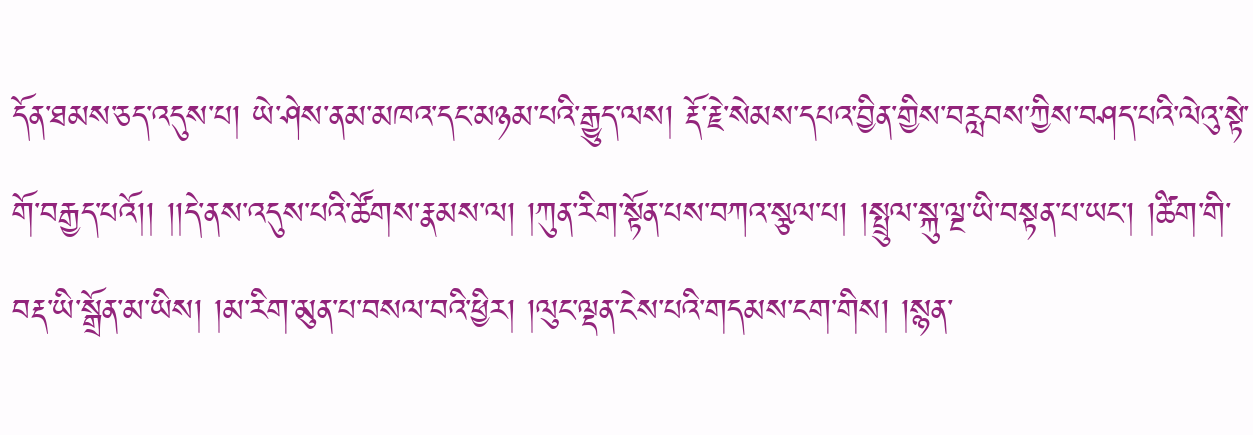དོན་ཐམས་ཅད་འདུས་པ། ཡེ་ཤེས་ནམ་མཁའ་དང་མཉམ་པའི་རྒྱུད་ལས། རྡོ་རྗེ་སེམས་དཔའ་བྱིན་གྱིས་བརླབས་ཀྱིས་བཤད་པའི་ལེའུ་སྟེ་གོ་བརྒྱད་པའོ།། །།དེ་ནས་འདུས་པའི་ཚོགས་རྣམས་ལ། །ཀུན་རིག་སྟོན་པས་བཀའ་སྩལ་པ། །སྤྲུལ་སྐུ་ལྔ་ཡི་བསྟན་པ་ཡང་། །ཚིག་གི་བརྡ་ཡི་སྒྲོན་མ་ཡིས། །མ་རིག་མུན་པ་བསལ་བའི་ཕྱིར། །ལུང་ལྡན་ངེས་པའི་གདམས་ངག་གིས། །སྙན་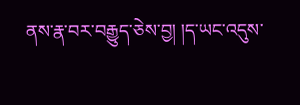ནས་རྣ་བར་བརྒྱུད་ཅེས་བྱ། །ད་ཡང་འདུས་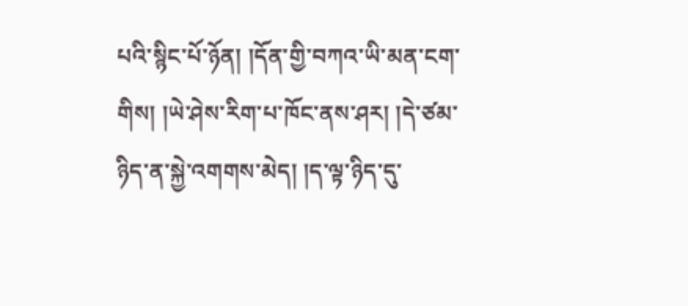པའི་སྙིང་པོ་ཉོན། །དོན་གྱི་བཀའ་ཡི་མན་ངག་གིས། །ཡེ་ཤེས་རིག་པ་ཁོང་ནས་ཤར། །དེ་ཙམ་ཉིད་ན་སྐྱེ་འགགས་མེད། །ད་ལྟ་ཉིད་དུ་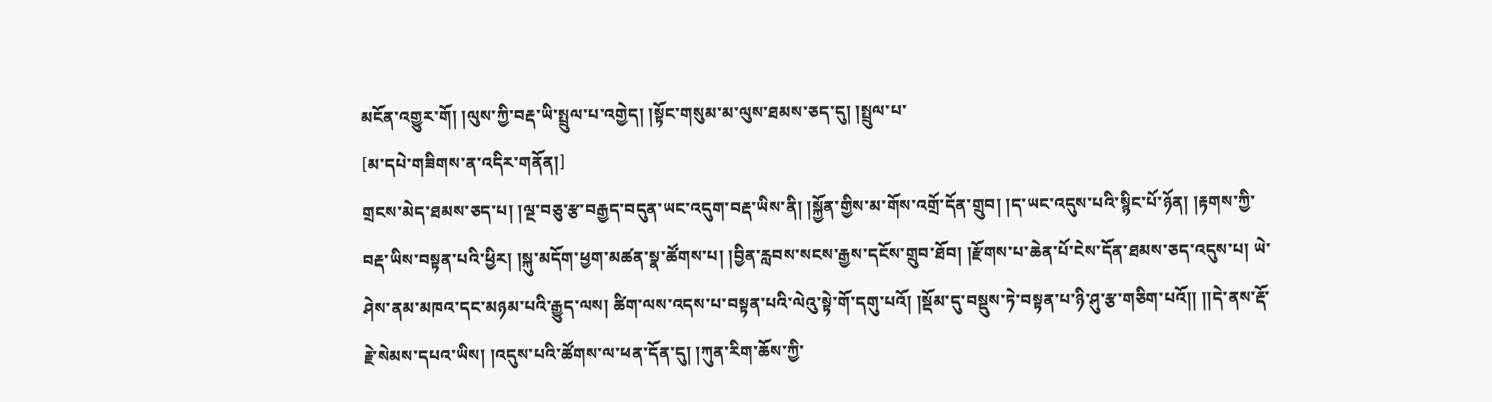མངོན་འགྱུར་གོ། །ལུས་ཀྱི་བརྡ་ཡི་སྤྲུལ་པ་འགྱེད། །སྟོང་གསུམ་མ་ལུས་ཐམས་ཅད་དུ། །སྤྲུལ་པ་
[མ་དཔེ་གཟིགས་ན་འདིར་གནོན།]
གྲངས་མེད་ཐམས་ཅད་པ། །ལྔ་བཅུ་རྩ་བརྒྱད་བདུན་ཡང་འདུག་བརྡ་ཡིས་ནི། །སྐྱོན་གྱིས་མ་གོས་འགྲོ་དོན་གྲུབ། །ད་ཡང་འདུས་པའི་སྙིང་པོ་ཉོན། །རྟགས་ཀྱི་བརྡ་ཡིས་བསྟན་པའི་ཕྱིར། །སྐུ་མདོག་ཕྱག་མཚན་སྣ་ཚོགས་པ། །བྱིན་རླབས་སངས་རྒྱས་དངོས་གྲུབ་ཐོབ། །རྫོགས་པ་ཆེན་པོ་ངེས་དོན་ཐམས་ཅད་འདུས་པ། ཡེ་ཤེས་ནམ་མཁའ་དང་མཉམ་པའི་རྒྱུད་ལས། ཚིག་ལས་འདས་པ་བསྟན་པའི་ལེའུ་སྟེ་གོ་དགུ་པའོ། །སྡོམ་དུ་བསྡུས་ཏེ་བསྟན་པ་ཉི་ཤུ་རྩ་གཅིག་པའོ།། །།དེ་ནས་རྡོ་རྗེ་སེམས་དཔའ་ཡིས། །འདུས་པའི་ཚོགས་ལ་ཕན་དོན་དུ། །ཀུན་རིག་ཆོས་ཀྱི་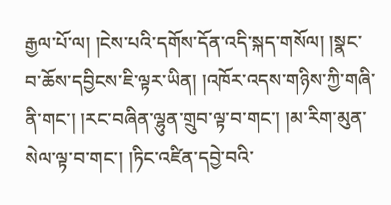རྒྱལ་པོ་ལ། །ངེས་པའི་དགོས་དོན་འདི་སྐད་གསོལ། །སྣང་བ་ཆོས་དབྱིངས་ཇི་ལྟར་ཡིན། །འཁོར་འདས་གཉིས་ཀྱི་གཞི་ནི་གང་། །རང་བཞིན་ལྷུན་གྲུབ་ལྟ་བ་གང་། །མ་རིག་མུན་སེལ་ལྟ་བ་གང་། །ཏིང་འཛིན་དབྱེ་བའི་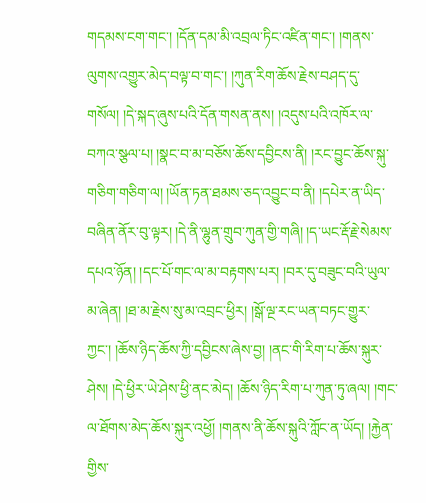གདམས་ངག་གང་། །དོན་དམ་མི་འབྲལ་ཏིང་འཛིན་གང་། །གནས་ལུགས་འགྱུར་མེད་བལྟ་བ་གང་། །ཀུན་རིག་ཆོས་རྗེས་བཤད་དུ་གསོལ། །དེ་སྐད་ཞུས་པའི་དོན་གསན་ནས། །འདུས་པའི་འཁོར་ལ་བཀའ་སྩལ་པ། །སྣང་བ་མ་བཅོས་ཆོས་དབྱིངས་ནི། །རང་བྱུང་ཆོས་སྐུ་གཅིག་གཅིག་ལ། །ཡོན་ཏན་ཐམས་ཅད་འབྱུང་བ་ནི། །དཔེར་ན་ཡིད་བཞིན་ནོར་བུ་ལྟར། །དེ་ནི་ལྷུན་གྲུབ་ཀུན་གྱི་གཞི། །ད་ཡང་རྡོ་རྗེ་སེམས་དཔའ་ཉོན། །དང་པོ་གང་ལ་མ་བརྟགས་པར། །བར་དུ་བཟུང་བའི་ཡུལ་མ་ཞེན། །ཐ་མ་རྗེས་སུ་མ་འབྲང་ཕྱིར། །སྒོ་ལྔ་རང་ཡན་བཏང་གྱུར་ཀྱང་། །ཆོས་ཉིད་ཆོས་ཀྱི་དབྱིངས་ཞེས་བྱ། །ནང་གི་རིག་པ་ཆོས་སྐུར་ཤེས། །དེ་ཕྱིར་ཡེ་ཤེས་ཕྱི་ནང་མེད། །ཆོས་ཉིད་རིག་པ་ཀུན་ཏུ་ཞལ། །གང་ལ་ཐོགས་མེད་ཆོས་སྐུར་འཕྱོ། །གནས་ནི་ཆོས་སྐུའི་ཀློང་ན་ཡོད། །རྐྱེན་གྱིས་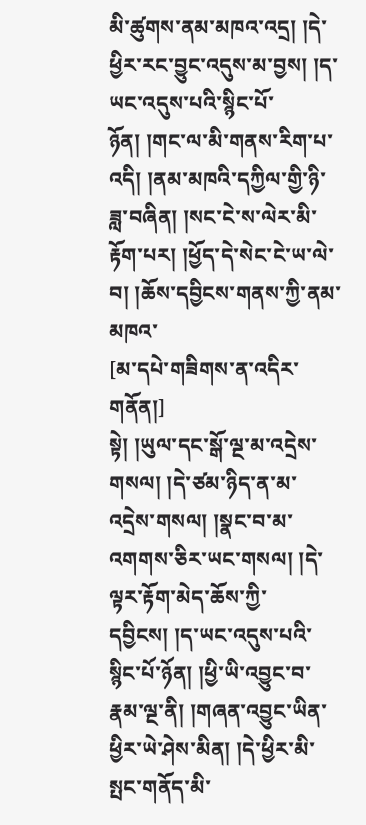མི་ཚུགས་ནམ་མཁའ་འདྲ། །དེ་ཕྱིར་རང་བྱུང་འདུས་མ་བྱས། །ད་ཡང་འདུས་པའི་སྙིང་པོ་ཉོན། །གང་ལ་མི་གནས་རིག་པ་འདི། །ནམ་མཁའི་དཀྱིལ་གྱི་ཉི་ཟླ་བཞིན། །སང་ངེ་ས་ལེར་མི་རྟོག་པར། །ཕྱོད་དེ་སེང་ངེ་ཡ་ལེ་བ། །ཆོས་དབྱིངས་གནས་ཀྱི་ནམ་མཁའ་
[མ་དཔེ་གཟིགས་ན་འདིར་གནོན།]
སྟེ། །ཡུལ་དང་སྒོ་ལྔ་མ་འདྲེས་གསལ། །དེ་ཙམ་ཉིད་ན་མ་འདྲེས་གསལ། །སྣང་བ་མ་འགགས་ཅིར་ཡང་གསལ། །དེ་ལྟར་རྟོག་མེད་ཆོས་ཀྱི་དབྱིངས། །ད་ཡང་འདུས་པའི་སྙིང་པོ་ཉོན། །ཕྱི་ཡི་འབྱུང་བ་རྣམ་ལྔ་ནི། །གཞན་འབྱུང་ཡིན་ཕྱིར་ཡེ་ཤེས་མིན། །དེ་ཕྱིར་མི་སྤང་གནོད་མི་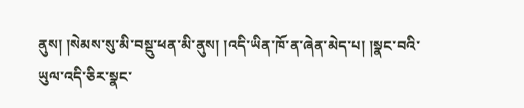ནུས། །སེམས་སུ་མི་བསྡུ་ཕན་མི་ནུས། །འདི་ཡིན་ཁོ་ན་ཞེན་མེད་པ། །སྣང་བའི་ཡུལ་འདི་ཅིར་སྣང་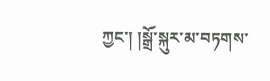ཀྱང་། །སྒྲོ་སྐུར་མ་བཏགས་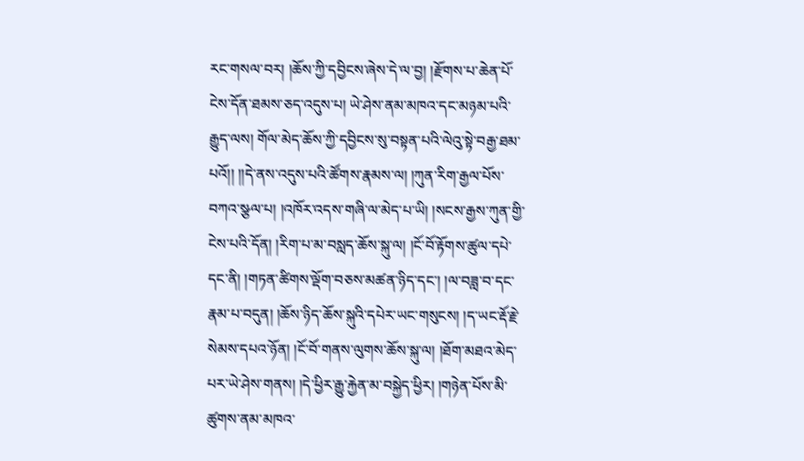རང་གསལ་བར། །ཆོས་ཀྱི་དབྱིངས་ཞེས་དེ་ལ་བྱ། །རྫོགས་པ་ཆེན་པོ་ངེས་དོན་ཐམས་ཅད་འདུས་པ། ཡེ་ཤེས་ནམ་མཁའ་དང་མཉམ་པའི་རྒྱུད་ལས། གོལ་མེད་ཆོས་ཀྱི་དབྱིངས་སུ་བསྟན་པའི་ལེའུ་སྟེ་བརྒྱ་ཐམ་པའོ།། །།དེ་ནས་འདུས་པའི་ཚོགས་རྣམས་ལ། །ཀུན་རིག་རྒྱལ་པོས་བཀའ་སྩལ་པ། །འཁོར་འདས་གཞི་ལ་མེད་པ་ཡི། །སངས་རྒྱས་ཀུན་གྱི་ངེས་པའི་དོན། །རིག་པ་མ་བསླད་ཆོས་སྐུ་ལ། །ངོ་བོ་རྟོགས་ཚུལ་དཔེ་དང་ནི། །གཏན་ཚིགས་ལྡོག་བཅས་མཚན་ཉིད་དང་། །ལ་བཟླ་བ་དང་རྣམ་པ་བདུན། །ཆོས་ཉིད་ཆོས་སྐུའི་དཔེར་ཡང་གསུངས། །ད་ཡང་རྡོ་རྗེ་སེམས་དཔའ་ཉོན། །ངོ་བོ་གནས་ལུགས་ཆོས་སྐུ་ལ། །ཐོག་མཐའ་མེད་པར་ཡེ་ཤེས་གནས། །དེ་ཕྱིར་རྒྱུ་རྐྱེན་མ་བསྐྱེད་ཕྱིར། །གཉེན་པོས་མི་ཚུགས་ནམ་མཁའ་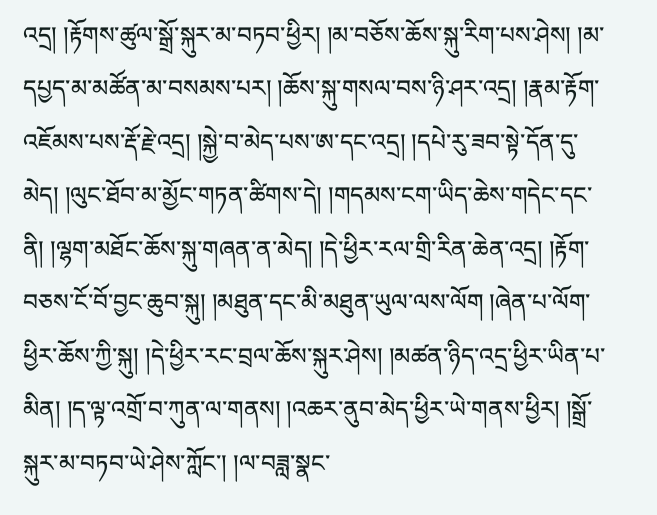འདྲ། །རྟོགས་ཚུལ་སྒྲོ་སྐུར་མ་བཏབ་ཕྱིར། །མ་བཅོས་ཆོས་སྐུ་རིག་པས་ཤེས། །མ་དཔྱད་མ་མཚོན་མ་བསམས་པར། །ཆོས་སྐུ་གསལ་བས་ཉི་ཤར་འདྲ། །རྣམ་རྟོག་འཇོམས་པས་རྡོ་རྗེ་འདྲ། །སྐྱེ་བ་མེད་པས་ཨ་དང་འདྲ། །དཔེ་རུ་ཟབ་སྟེ་དོན་དུ་མེད། །ལུང་ཐོབ་མ་མྱོང་གཏན་ཚིགས་དེ། །གདམས་ངག་ཡིད་ཆེས་གདེང་དང་ནི། །ལྷག་མཐོང་ཆོས་སྐུ་གཞན་ན་མེད། །དེ་ཕྱིར་རལ་གྲི་རིན་ཆེན་འདྲ། །རྟོག་བཅས་ངོ་བོ་བྱང་ཆུབ་སྐུ། །མཐུན་དང་མི་མཐུན་ཡུལ་ལས་ལོག །ཞེན་པ་ལོག་ཕྱིར་ཆོས་ཀྱི་སྐུ། །དེ་ཕྱིར་རང་བྲལ་ཆོས་སྐུར་ཤེས། །མཚན་ཉིད་འདྲ་ཕྱིར་ཡིན་པ་མིན། །ད་ལྟ་འགྲོ་བ་ཀུན་ལ་གནས། །འཆར་ནུབ་མེད་ཕྱིར་ཡེ་གནས་ཕྱིར། །སྒྲོ་སྐུར་མ་བཏབ་ཡེ་ཤེས་ཀློང་། །ལ་བཟླ་སྣང་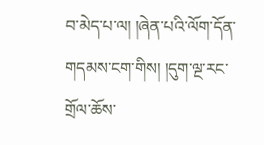བ་མེད་པ་ལ། །ཞེན་པའི་ལོག་དོན་གདམས་ངག་གིས། །དུག་ལྔ་རང་གྲོལ་ཆོས་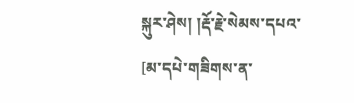སྐུར་ཤེས། །རྡོ་རྗེ་སེམས་དཔའ་
[མ་དཔེ་གཟིགས་ན་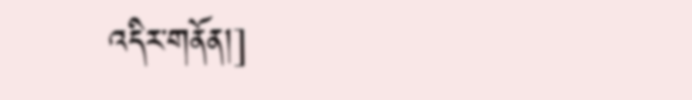འདིར་གནོན།]